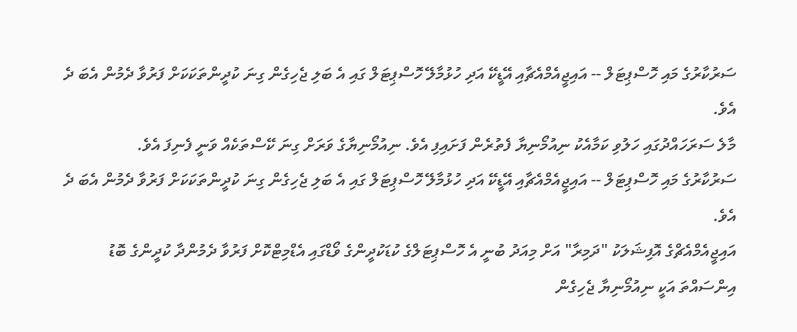ސަރުކާރުގެ މައި ހޮސްޕިޓަލް -- އައިޖީއެމްއެޗާއި އޭޑީކޭ އަދި ހުޅުމާލޭ ހޮސްޕިޓަލް ގައި އެ ބަލި ޖެހިގެން ގިނަ ކުދީންތަކަކަށް ފަރުވާ ދެމުން އެބަ ދެ އެވެ.
މާލެ ސަރަހައްދުގައި ހަލުވި ކަމާއެކު ނިއުމޯނިޔާ ފެތުރެން ފަށައިފި އެވެ. ނިއުމޯނިޔާގެ ވަރަށް ގިނަ ކޭސްތަކެއް ވަނީ ފެނިފަ އެވެ.
ސަރުކާރުގެ މައި ހޮސްޕިޓަލް -- އައިޖީއެމްއެޗާއި އޭޑީކޭ އަދި ހުޅުމާލޭ ހޮސްޕިޓަލް ގައި އެ ބަލި ޖެހިގެން ގިނަ ކުދީންތަކަކަށް ފަރުވާ ދެމުން އެބަ ދެ އެވެ.
އައިޖީއެމްއެޗްގެ އޮފިޝަލަކު "ދަމިރާ" އަށް މިއަދު ބުނީ އެ ހޮސްޕިޓަލްގެ ކުޑަކުދީންގެ ވޯޑްގައި އެޑްމިޓްކޮށް ފަރުވާ ދެމުންދާ ކުދީންގެ ބޮޑު އިންސައްތަ އަކީ ނިއުމޯނިޔާ ޖެހިގެން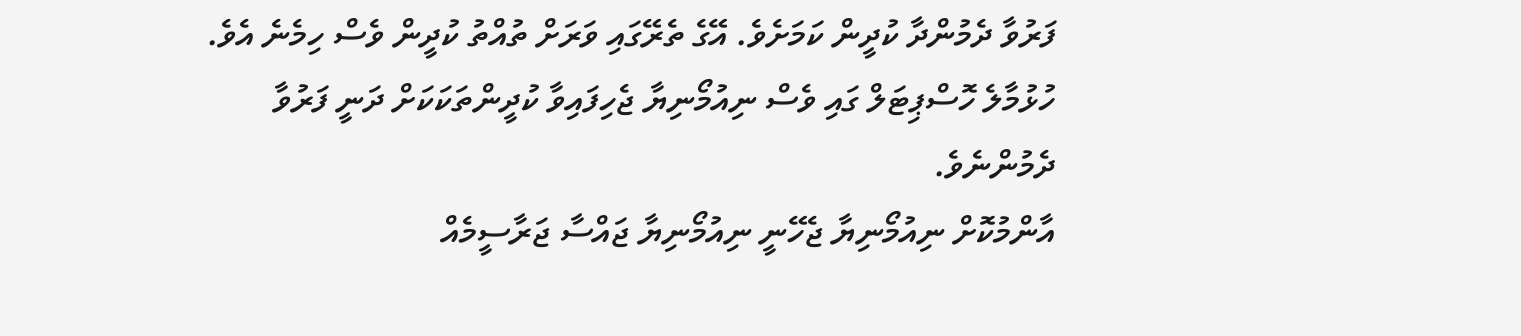ފަރުވާ ދެމުންދާ ކުދީން ކަމަށެވެ. އޭގެ ތެރޭގައި ވަރަށް ތުއްތު ކުދީން ވެސް ހިމެނެ އެވެ.
ހުޅުމާލެ ހޮސްޕިޓަލް ގައި ވެސް ނިއުމޯނިޔާ ޖެހިފައިވާ ކުދީންތަކަކަށް ދަނީ ފަރުވާ ދެމުންނެވެ.
އާންމުކޮށް ނިއުމޯނިޔާ ޖެހޭނީ ނިއުމޯނިޔާ ޖައްސާ ޖަރާސީމެއް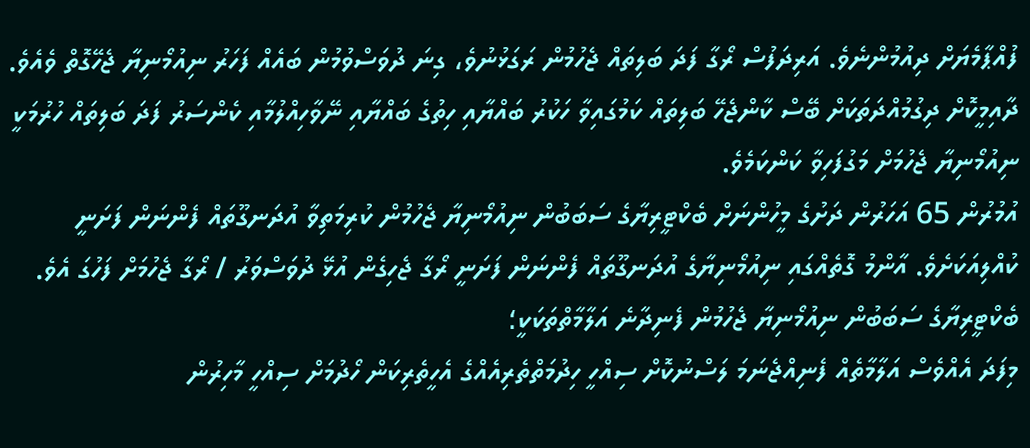ފުއްޕާމެޔަށް ދިއުމުންނެވެ. އަރިދަފުސް ރޯގާ ފަދަ ބަލިތައް ޖެހުމުން ރަގަޅުނުވެ، ގިނަ ދުވަސްވުމުން ބައެއް ފަހަރު ނިއުމޯނިޔާ ޖެހޭގޮތް ވެއެވެ. ދާއިމީކޮށް ދިގުމުއްދަތަކަށް ބޭސް ކާންޖެހޭ ބަލިތައް ކަމުގައިވާ ހަކުރު ބައްޔާއި ހިތުގެ ބައްޔާއި ނޭވާހިއްލުމާއި ކެންސަރު ފަދަ ބަލިތައް ހުރުމަކީ ނިއުމޯނިޔާ ޖެހުމަށް މަގުފަހިވާ ކަންކަމެވެ.
އުމުރުން 65 އަހަރުން ދަށުގެ މީހުންނަށް ބެކްޓީރިޔާގެ ސަބަބުން ނިއުމޯނިޔާ ޖެހުމުން ކުރިމަތިވާ އުދަނގޫތައް ފެންނަން ފަށަނީ ކުއްލިއަކަށެވެ. އާންމު ގޮތެއްގައި ނިއުމޯނިޔާގެ އުދަނގޫތައް ފެންނަން ފަށަނީ ރޯގާ ޖެހިގެން އުޅޭ ދުވަސްވަރު / ރޯގާ ޖެހުމަށް ފަހުގަ އެވެ. ބެކްޓީރިޔާގެ ސަބަބުން ނިއުމޯނިޔާ ޖެހުމުން ފެނިދާނެ އަލާމާތްތަކަކީ؛
މިފަދަ އެއްވެސް އަލާމާތެއް ފެނިއްޖެނަމަ ލަސްނުކޮށް ސިއްހީ ހިދުމަތްތެރިއެއްގެ އެހީތެރިކަން ހޯދުމަށް ސިއްހީ މާހިރުން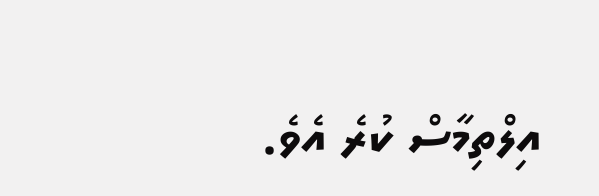އިލްތިމާސް ކުރެ އެވެ.